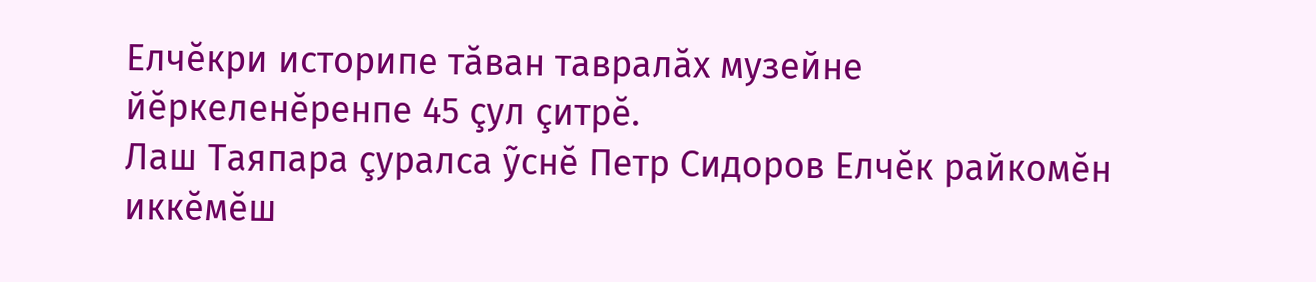Елчĕкри историпе тăван тавралăх музейне йĕркеленĕренпе 45 çул çитрĕ.
Лаш Таяпара çуралса ỹснĕ Петр Сидоров Елчĕк райкомĕн иккĕмĕш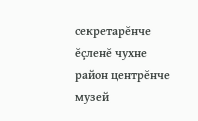секретарĕнче ĕçленĕ чухне район центрĕнче музей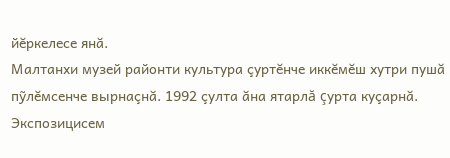йĕркелесе янă.
Малтанхи музей районти культура çуртĕнче иккĕмĕш хутри пушă пỹлĕмсенче вырнаçнă. 1992 çулта ăна ятарлă çурта куçарнă. Экспозицисем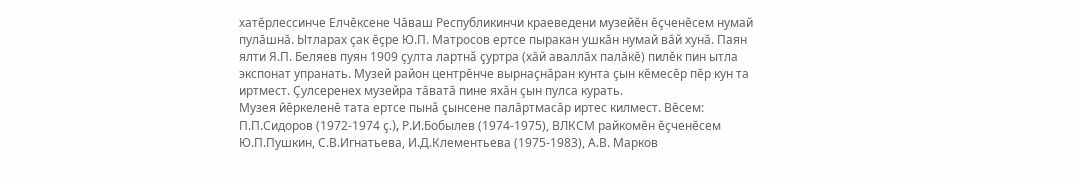хатĕрлессинче Елчĕксене Чăваш Республикинчи краеведени музейĕн ĕçченĕсем нумай пулăшнă. Ытларах çак ĕçре Ю.П. Матросов ертсе пыракан ушкăн нумай вăй хунă. Паян ялти Я.П. Беляев пуян 1909 çулта лартнă çуртра (хăй аваллăх палăкĕ) пилĕк пин ытла экспонат упранать. Музей район центрĕнче вырнаçнăран кунта çын кĕмесĕр пĕр кун та иртмест. Çулсеренех музейра тăватă пине яхăн çын пулса курать.
Музея йĕркеленĕ тата ертсе пынă çынсене палăртмасăр иртес килмест. Вĕсем: П.П.Сидоров (1972-1974 ç.), Р.И.Бобылев (1974-1975), ВЛКСМ райкомĕн ĕçченĕсем Ю.П.Пушкин, С.В.Игнатьева, И.Д.Клементьева (1975-1983), А.В. Марков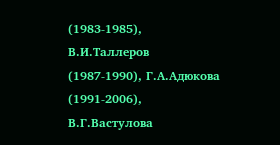(1983-1985), В.И.Таллеров (1987-1990), Г.А.Адюкова (1991-2006), В.Г.Вастулова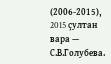(2006-2015), 2015 çултан вара — С.В.Голубева.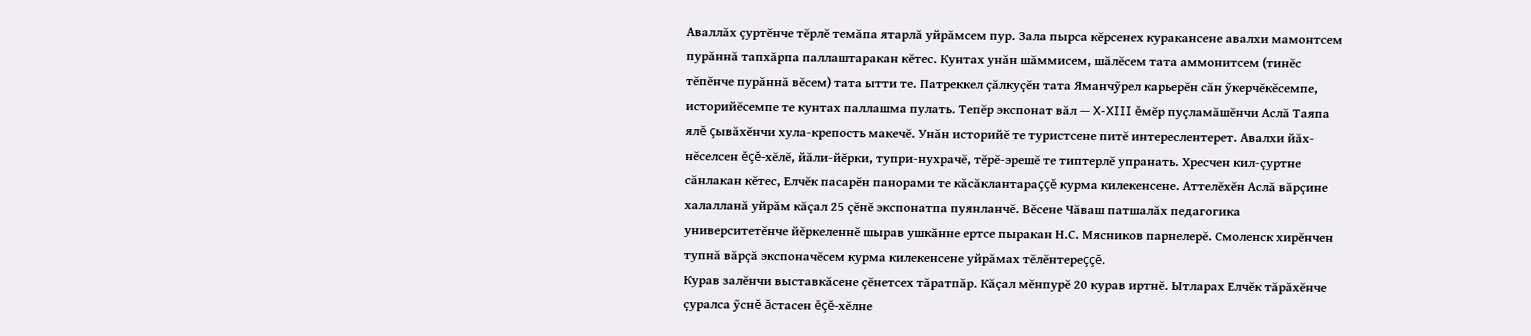Аваллăх çуртĕнче тĕрлĕ темăпа ятарлă уйрăмсем пур. Зала пырса кĕрсенех куракансене авалхи мамонтсем пурăннă тапхăрпа паллаштаракан кĕтес. Кунтах унăн шăммисем, шăлĕсем тата аммонитсем (тинĕс тĕпĕнче пурăннă вĕсем) тата ытти те. Патреккел çăлкуçĕн тата Яманчỹрел карьерĕн сăн ỹкерчĕкĕсемпе, историйĕсемпе те кунтах паллашма пулать. Тепĕр экспонат вăл — X-XIII ĕмĕр пуçламăшĕнчи Аслă Таяпа ялĕ çывăхĕнчи хула-крепость макечĕ. Унăн историйĕ те туристсене питĕ интереслентерет. Авалхи йăх-нĕселсен ĕçĕ-хĕлĕ, йăли-йĕрки, тупри-нухрачĕ, тĕрĕ-эрешĕ те типтерлĕ упранать. Хресчен кил-çуртне сăнлакан кĕтес, Елчĕк пасарĕн панорами те кăсăклантараççĕ курма килекенсене. Аттелĕхĕн Аслă вăрçине халалланă уйрăм кăçал 25 çĕнĕ экспонатпа пуянланчĕ. Вĕсене Чăваш патшалăх педагогика университетĕнче йĕркеленнĕ шырав ушкăнне ертсе пыракан Н.С. Мясников парнелерĕ. Смоленск хирĕнчен тупнă вăрçă экспоначĕсем курма килекенсене уйрăмах тĕлĕнтереççĕ.
Курав залĕнчи выставкăсене çĕнетсех тăратпăр. Кăçал мĕнпурĕ 20 курав иртнĕ. Ытларах Елчĕк тăрăхĕнче çуралса ỹснĕ ăстасен ĕçĕ-хĕлне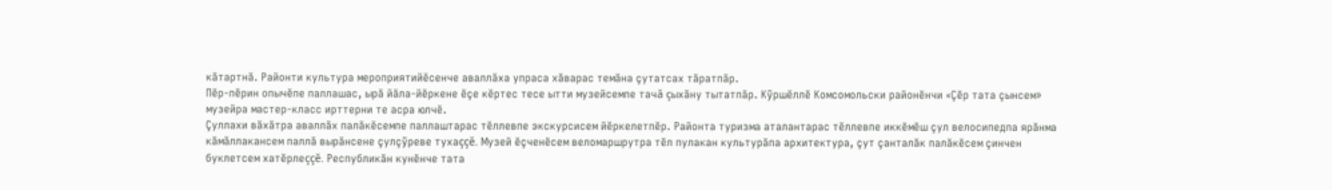кăтартнă. Районти культура мероприятийĕсенче аваллăха упраса хăварас темăна çутатсах тăратпăр.
Пĕр-пĕрин опычĕпе паллашас, ырă йăла-йĕркене ĕçе кĕртес тесе ытти музейсемпе тачă çыхăну тытатпăр. Кỹршĕллĕ Комсомольски районĕнчи «Çĕр тата çынсем» музейра мастер-класс ирттерни те асра юлчĕ.
Çуллахи вăхăтра аваллăх палăкĕсемпе паллаштарас тĕллевпе экскурсисем йĕркелетпĕр. Районта туризма аталантарас тĕллевпе иккĕмĕш çул велосипедпа ярăнма кăмăллакансем паллă вырăнсене çулçỹреве тухаççĕ. Музей ĕçченĕсем веломаршрутра тĕл пулакан культурăпа архитектура, çут çанталăк палăкĕсем çинчен буклетсем хатĕрлеççĕ. Республикăн кунĕнче тата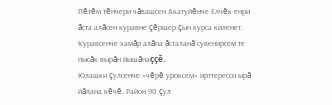Пĕтĕм тĕнчери чăвашсен Акатуйĕнче Елчĕк енри ăста алăсен куравне çĕршер çын курса киленет. Куравсенче хамăр алăпа ăсталанă сувенирсем те пысăк вырăн йышăнаççĕ.
Юлашки çулсенче «чĕрĕ уроксем» ирттересси ырă йăлана кĕчĕ. Район 90 çул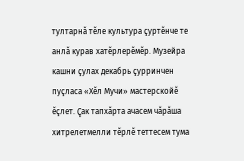тултарнă тĕле культура çуртĕнче те анлă курав хатĕрлерĕмĕр. Музейра кашни çулах декабрь çурринчен пуçласа «Хĕл Мучи» мастерскойĕ ĕçлет. Çак тапхăрта ачасем чăрăша хитрелетмелли тĕрлĕ теттесем тума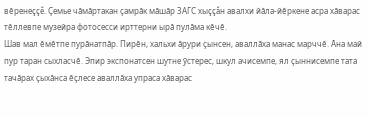вĕренеççĕ. Çемье чăмăртакан çамрăк мăшăр ЗАГС хыççăн авалхи йăла-йĕркене асра хăварас тĕллевпе музейра фотосесси ирттерни ырă пулăма кĕчĕ.
Шав мал ĕмĕтпе пурăнатпăр. Пирĕн, хальхи ăрури çынсен, аваллăха манас марччĕ. Ăна май пур таран сыхласчĕ. Эпир экспонатсен шутне ỹстерес, шкул ачисемпе, ял çыннисемпе тата тачăрах çыхăнса ĕçлесе аваллăха упраса хăварас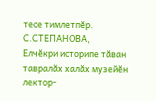тесе тимлетпĕр.
С.СТЕПАНОВА,
Елчĕкри историпе тăван тавралăх халăх музейĕн лектор-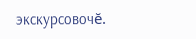экскурсовочĕ.